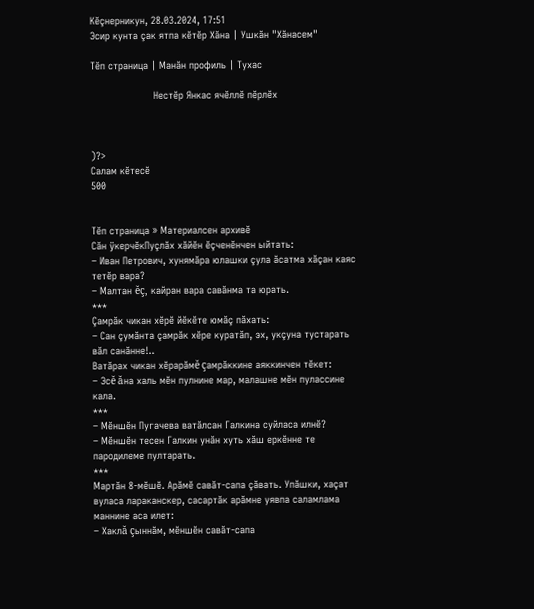Кĕçнерникун, 28.03.2024, 17:51
Эсир кунта çак ятпа кĕтĕр Хăна | Ушкăн "Хăнасем"

Тĕп страница | Манăн профиль | Тухас

                     Нестĕр Янкас ячĕллĕ пĕрлĕх



)?>
Салам кĕтесĕ
500


Тĕп страница » Материалсен архивĕ
Сăн ÿкерчĕкПуçлăх хăйĕн ĕçченĕнчен ыйтать:
– Иван Петрович, хунямăра юлашки çула ăсатма хăçан каяс тетĕр вара?
– Малтан ĕç, кайран вара савăнма та юрать.
***
Çамрăк чикан хĕрĕ йĕкĕте юмăç пăхать:
– Сан çумăнта çамрăк хĕре куратăп, эх, укçуна тустарать вăл санăнне!..
Ватăрах чикан хĕрарăмĕ çамрăккине аяккинчен тĕкет:
– Эсĕ ăна халь мĕн пулнине мар, малашне мĕн пулассине кала.
***
– Мĕншĕн Пугачева ватăлсан Галкина суйласа илнĕ?
– Мĕншĕн тесен Галкин унăн хуть хăш еркĕнне те пародилеме пултарать.
***
Мартăн 8-мĕшĕ. Арăмĕ савăт-сапа çăвать. Упăшки, хаçат вуласа лараканскер, сасартăк арăмне уявпа саламлама маннине аса илет:
– Хаклă çыннăм, мĕншĕн савăт-сапа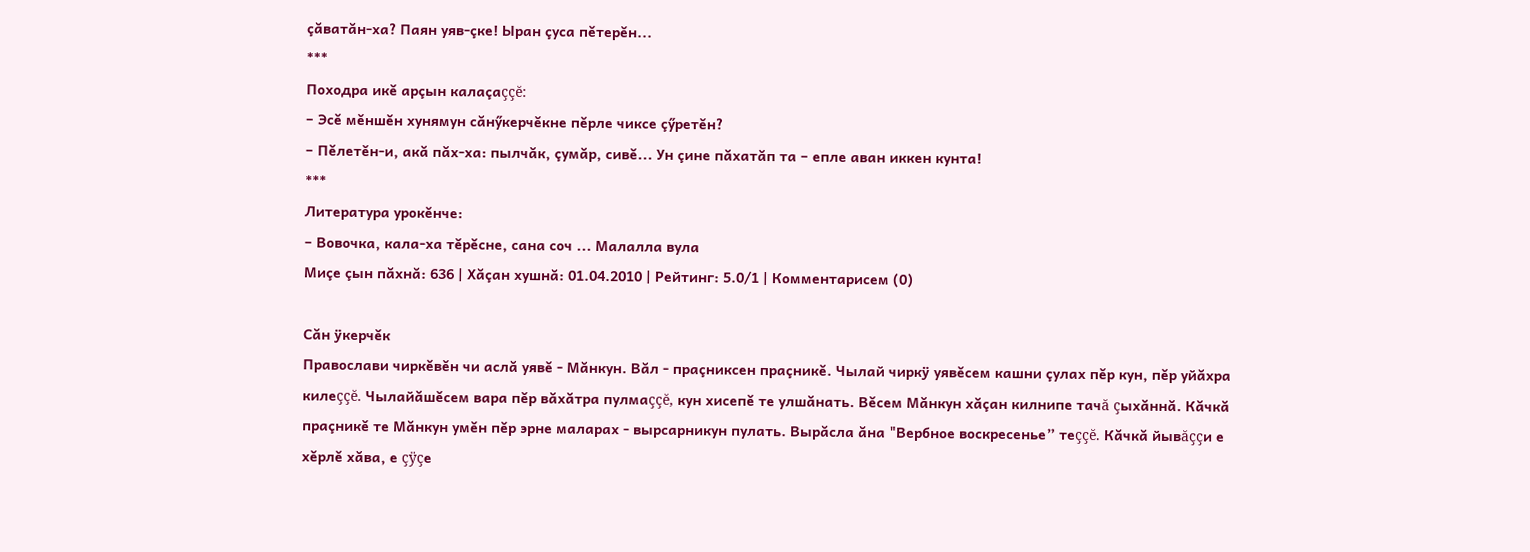çăватăн-ха? Паян уяв-çке! Ыран çуса пĕтерĕн...
***
Походра икĕ арçын калаçаççĕ:
– Эсĕ мĕншĕн хунямун сăнӳкерчĕкне пĕрле чиксе çӳретĕн?
– Пĕлетĕн-и, акă пăх-ха: пылчăк, çумăр, сивĕ... Ун çине пăхатăп та – епле аван иккен кунта!
***
Литература урокĕнче:
– Вовочка, кала-ха тĕрĕсне, сана соч ... Малалла вула
Миçе çын пăхнă: 636 | Хăçан хушнă: 01.04.2010 | Рейтинг: 5.0/1 | Комментарисем (0)

Сăн ÿкерчĕк
Православи чиркĕвĕн чи аслă уявĕ - Мăнкун. Вăл - праçниксен праçникĕ. Чылай чиркÿ уявĕсем кашни çулах пĕр кун, пĕр уйăхра килеççĕ. Чылайăшĕсем вара пĕр вăхăтра пулмаççĕ, кун хисепĕ те улшăнать. Вĕсем Мăнкун хăçан килнипе тачă çыхăннă. Кăчкă праçникĕ те Мăнкун умĕн пĕр эрне маларах - вырсарникун пулать. Вырăсла ăна "Вербное воскресенье” теççĕ. Кăчкă йывăççи е хĕрлĕ хăва, е çÿçе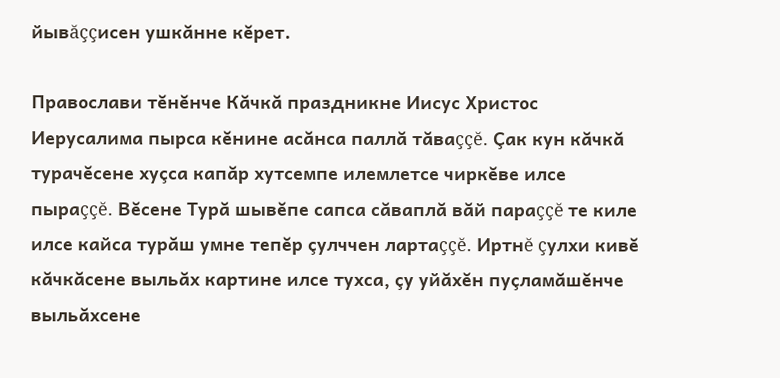йывăççисен ушкăнне кĕрет.

Православи тĕнĕнче Кăчкă праздникне Иисус Христос Иерусалима пырса кĕнине асăнса паллă тăваççĕ. Çак кун кăчкă турачĕсене хуçса капăр хутсемпе илемлетсе чиркĕве илсе пыраççĕ. Вĕсене Турă шывĕпе сапса сăваплă вăй параççĕ те киле илсе кайса турăш умне тепĕр çулччен лартаççĕ. Иртнĕ çулхи кивĕ кăчкăсене выльăх картине илсе тухса, çу уйăхĕн пуçламăшĕнче выльăхсене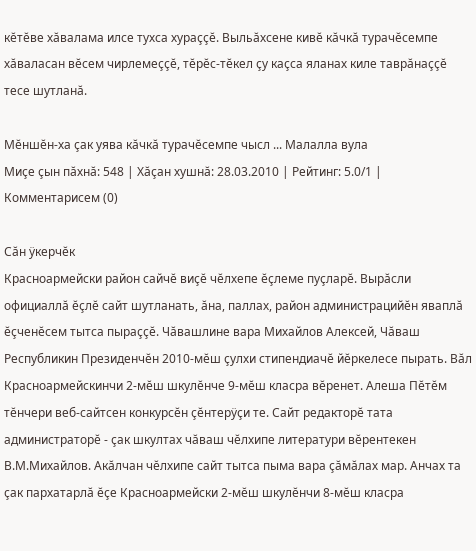кĕтĕве хăвалама илсе тухса хураççĕ. Выльăхсене кивĕ кăчкă турачĕсемпе хăваласан вĕсем чирлемеççĕ, тĕрĕс-тĕкел çу каçса яланах киле таврăнаççĕ тесе шутланă.

Мĕншĕн-ха çак уява кăчкă турачĕсемпе чысл ... Малалла вула
Миçе çын пăхнă: 548 | Хăçан хушнă: 28.03.2010 | Рейтинг: 5.0/1 | Комментарисем (0)

Сăн ÿкерчĕк
Красноармейски район сайчĕ виçĕ чĕлхепе ĕçлеме пуçларĕ. Вырăсли официаллă ĕçлĕ сайт шутланать, ăна, паллах, район администрацийĕн яваплă ĕçченĕсем тытса пыраççĕ. Чăвашлине вара Михайлов Алексей, Чăваш Республикин Президенчĕн 2010-мĕш çулхи стипендиачĕ йĕркелесе пырать. Вăл Красноармейскинчи 2-мĕш шкулĕнче 9-мĕш класра вĕренет. Алеша Пĕтĕм тĕнчери веб-сайтсен конкурсĕн çĕнтерÿçи те. Сайт редакторĕ тата администраторĕ - çак шкултах чăваш чĕлхипе литератури вĕрентекен В.М.Михайлов. Акăлчан чĕлхипе сайт тытса пыма вара çăмăлах мар. Анчах та çак пархатарлă ĕçе Красноармейски 2-мĕш шкулĕнчи 8-мĕш класра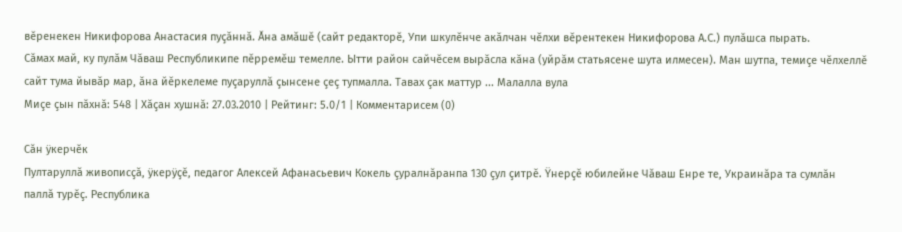вĕренекен Никифорова Анастасия пуçăннă. Ăна амăшĕ (сайт редакторĕ, Упи шкулĕнче акăлчан чĕлхи вĕрентекен Никифорова А.С.) пулăшса пырать.
Сăмах май, ку пулăм Чăваш Республикипе пĕрремĕш темелле. Ытти район сайчĕсем вырăсла кăна (уйрăм статьясене шута илмесен). Ман шутпа, темиçе чĕлхеллĕ сайт тума йывăр мар, ăна йĕркелеме пуçаруллă çынсене çеç тупмалла. Тавах çак маттур ... Малалла вула
Миçе çын пăхнă: 548 | Хăçан хушнă: 27.03.2010 | Рейтинг: 5.0/1 | Комментарисем (0)

Сăн ÿкерчĕк
Пултаруллă живописçă, ÿкерÿçĕ, педагог Алексей Афанасьевич Кокель çуралнăранпа 130 çул çитрĕ. Ÿнерçĕ юбилейне Чăваш Енре те, Украинăра та сумлăн паллă турĕç. Республика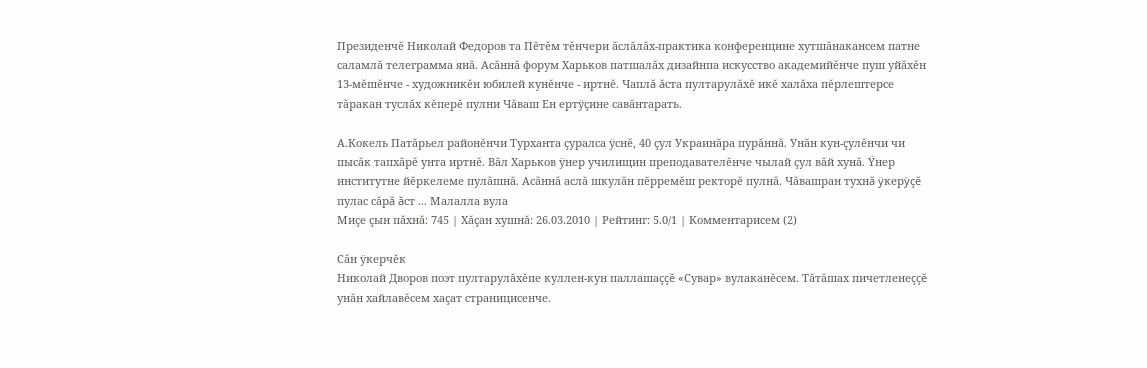Президенчĕ Николай Федоров та Пĕтĕм тĕнчери ăслăлăх-практика конференцине хутшăнакансем патне саламлă телеграмма янă. Асăннă форум Харьков патшалăх дизайнпа искусство академийĕнче пуш уйăхĕн 13-мĕшĕнче - художникĕн юбилей кунĕнче - иртнĕ. Чаплă ăста пултарулăхĕ икĕ халăха пĕрлештерсе тăракан туслăх кĕперĕ пулни Чăваш Ен ертÿçине савăнтарать.

А.Кокель Патăрьел районĕнчи Турханта çуралса ÿснĕ, 40 çул Украинăра пурăннă. Унăн кун-çулĕнчи чи пысăк тапхăрĕ унта иртнĕ. Вăл Харьков ÿнер училищин преподавателĕнче чылай çул вăй хунă. Ÿнер институтне йĕркелеме пулăшнă. Асăннă аслă шкулăн пĕрремĕш ректорĕ пулнă. Чăвашран тухнă ÿкерÿçĕ пулас сăрă ăст ... Малалла вула
Миçе çын пăхнă: 745 | Хăçан хушнă: 26.03.2010 | Рейтинг: 5.0/1 | Комментарисем (2)

Сăн ÿкерчĕк
Николай Дворов поэт пултарулăхĕпе куллен-кун паллашаççĕ «Сувар» вулаканĕсем. Тăтăшах пичетленеççĕ унăн хайлавĕсем хаçат страницисенче.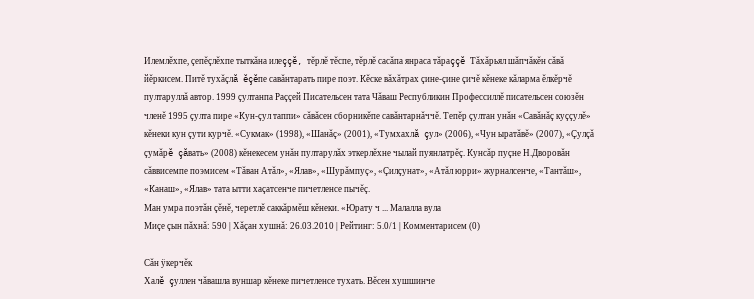Илемлĕхпе, çепĕçлĕхпе тыткăна илеççĕ, тĕрлĕ тĕспе, тĕрлĕ сасăпа янраса тăраççĕ Тăхăрьял шăпчăкĕн сăвă йĕркисем. Питĕ тухăçлă ĕçĕпе савăнтарать пире поэт. Кĕске вăхăтрах çине-çине çичĕ кĕнеке кăларма ĕлкĕрчĕ пултаруллă автор. 1999 çултанпа Раççей Писательсен тата Чăваш Республикин Профессиллĕ писательсен союзĕн членĕ 1995 çулта пире «Кун-çул таппи» сăвăсен сборникĕпе савăнтарнăччĕ. Тепĕр çултан унăн «Савăнăç куççулĕ» кĕнеки кун çути курчĕ. «Сукмак» (1998), «Шанăç» (2001), «Тумхахлă çул» (2006), «Чун ыратăвĕ» (2007), «Çулçă çумăрĕ çăвать» (2008) кĕнекесем унăн пултарулăх эткерлĕхне чылай пуянлатрĕç. Кунсăр пуçне Н.Дворовăн сăввисемпе поэмисем «Тăван Атăл», «Ялав», «Шурăмпуç», «Çилçунат», «Атăл юрри» журналсенче, «Тантăш», «Канаш», «Ялав» тата ытти хаçатсенче пичетленсе пычĕç.
Ман умра поэтăн çĕнĕ, черетлĕ саккăрмĕш кĕнеки. «Юрату ч ... Малалла вула
Миçе çын пăхнă: 590 | Хăçан хушнă: 26.03.2010 | Рейтинг: 5.0/1 | Комментарисем (0)

Сăн ÿкерчĕк
Халĕ çуллен чăвашла вуншар кĕнеке пичетленсе тухать. Вĕсен хушшинче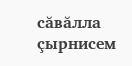сăвăлла çырнисем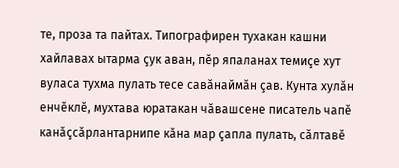те, проза та пайтах. Типографирен тухакан кашни хайлавах ытарма çук аван, пĕр япаланах темиçе хут вуласа тухма пулать тесе савăнаймăн çав. Кунта хулăн енчĕклĕ, мухтава юратакан чăвашсене писатель чапĕ канăçсăрлантарнипе кăна мар çапла пулать, сăлтавĕ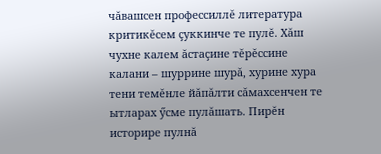чăвашсен профессиллĕ литература критикĕсем çуккинче те пулĕ. Хăш чухне калем ăстаçине тĕрĕссине калани – шуррине шурă, хурине хура тени темĕнле йăпăлти сăмахсенчен те ытларах ӳсме пулăшать. Пирĕн историре пулнă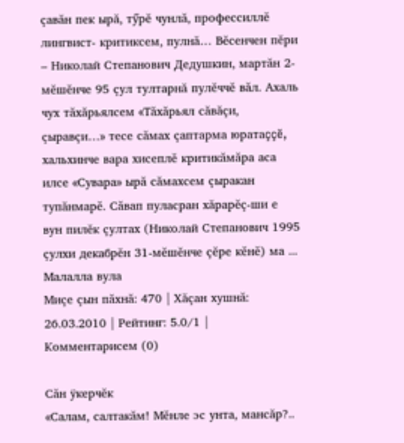çавăн пек ырă, тӳрĕ чунлă, профессиллĕ лингвист- критиксем, пулнă… Вĕсенчен пĕри – Николай Степанович Дедушкин, мартăн 2-мĕшĕнче 95 çул тултарнă пулĕччĕ вăл. Ахаль чух тăхăрьялсем «Тăхăрьял сăвăçи, çыравçи…» тесе сăмах çаптарма юратаççĕ, хальхинче вара хисеплĕ критикăмăра аса илсе «Сувара» ырă сăмахсем çыракан тупăнмарĕ. Сăвап пуласран хăрарĕç-ши е вун пилĕк çултах (Николай Степанович 1995 çулхи декабрĕн 31-мĕшĕнче çĕре кĕнĕ) ма ... Малалла вула
Миçе çын пăхнă: 470 | Хăçан хушнă: 26.03.2010 | Рейтинг: 5.0/1 | Комментарисем (0)

Сăн ÿкерчĕк
«Салам, салтакăм! Мĕнле эс унта, мансăр?..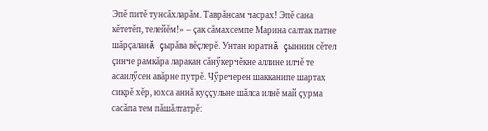Эпĕ питĕ тунсăхларăм. Таврăнсам часрах! Эпĕ сана кĕтетĕп, телейĕм!» – çак сăмахсемпе Марина салтак патне шăрçаланă çырăва вĕçлерĕ. Унтан юратнă çыннин сĕтел çинче рамкăра ларакан сăнӳкерчĕкне аллине илчĕ те асаилӳсен авăрне путрĕ. Чӳречерен шакканипе шартах сикрĕ хĕр, юхса аннă куççульне шăлса илнĕ май çурма сасăпа тем пăшăлтатрĕ: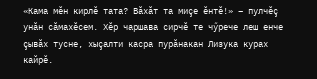«Кама мĕн кирлĕ тата? Вăхăт та миçе ĕнтĕ!» – пулчĕç унăн сăмахĕсем. Хĕр чаршава сирчĕ те чӳрече леш енче çывăх тусне, хыçалти касра пурăнакан Лизука курах кайрĕ.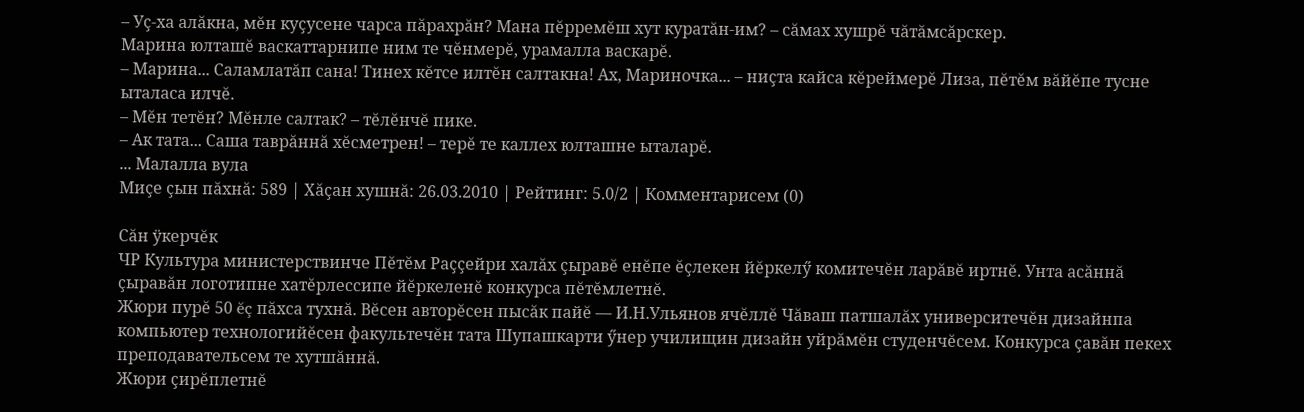– Уç-ха алăкна, мĕн куçусене чарса пăрахрăн? Мана пĕрремĕш хут куратăн-им? – сăмах хушрĕ чăтăмсăрскер.
Марина юлташĕ васкаттарнипе ним те чĕнмерĕ, урамалла васкарĕ.
– Марина... Саламлатăп сана! Тинех кĕтсе илтĕн салтакна! Ах, Мариночка... – ниçта кайса кĕреймерĕ Лиза, пĕтĕм вăйĕпе тусне ыталаса илчĕ.
– Мĕн тетĕн? Мĕнле салтак? – тĕлĕнчĕ пике.
– Ак тата... Саша таврăннă хĕсметрен! – терĕ те каллех юлташне ыталарĕ.
... Малалла вула
Миçе çын пăхнă: 589 | Хăçан хушнă: 26.03.2010 | Рейтинг: 5.0/2 | Комментарисем (0)

Сăн ÿкерчĕк
ЧР Культура министерствинче Пĕтĕм Раççейри халăх çыравĕ енĕпе ĕçлекен йĕркелӳ комитечĕн ларăвĕ иртнĕ. Унта асăннă çыравăн логотипне хатĕрлессипе йĕркеленĕ конкурса пĕтĕмлетнĕ.
Жюри пурĕ 50 ĕç пăхса тухнă. Вĕсен авторĕсен пысăк пайĕ — И.Н.Ульянов ячĕллĕ Чăваш патшалăх университечĕн дизайнпа компьютер технологийĕсен факультечĕн тата Шупашкарти ӳнер училищин дизайн уйрăмĕн студенчĕсем. Конкурса çавăн пекех преподавательсем те хутшăннă.
Жюри çирĕплетнĕ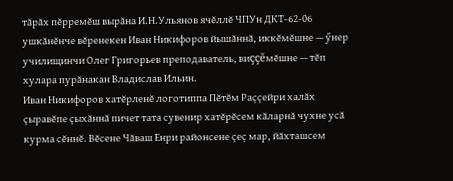тăрăх пĕрремĕш вырăна И.Н.Ульянов ячĕллĕ ЧПУн ДКТ-62-06 ушкăнĕнче вĕренекен Иван Никифоров йышăннă, иккĕмĕшне — ӳнер училищинчи Олег Григорьев преподаватель, виççĕмĕшне — тĕп хулара пурăнакан Владислав Ильин.
Иван Никифоров хатĕрленĕ логотиппа Пĕтĕм Раççейри халăх çыравĕпе çыхăннă пичет тата сувенир хатĕрĕсем кăларнă чухне усă курма сĕннĕ. Вĕсене Чăваш Енри районсене çеç мар, йăхташсем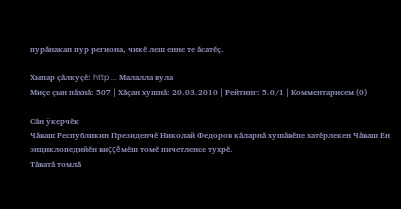пурăнакан пур региона, чикĕ леш енне те ăсатĕç.

Хыпар çăлкуçĕ: http ... Малалла вула
Миçе çын пăхнă: 507 | Хăçан хушнă: 20.03.2010 | Рейтинг: 5.0/1 | Комментарисем (0)

Сăн ÿкерчĕк
Чăваш Республикин Президенчĕ Николай Федоров кăларнă хушăвĕпе хатĕрлекен Чăваш Ен энциклопедийĕн виççĕмĕш томĕ пичетленсе тухрĕ.
Тăватă томлă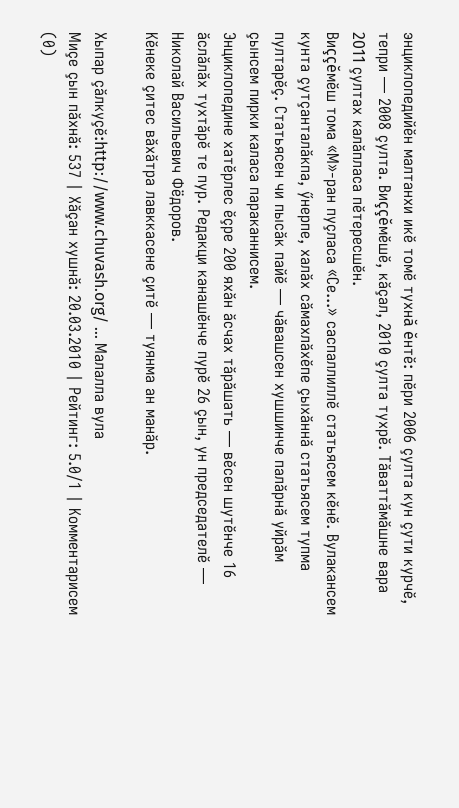энциклопедийĕн малтанхи икĕ томĕ тухнă ĕнтĕ: пĕри 2006 çулта кун çути курчĕ, тепри — 2008 çулта. Виççĕмĕшĕ, кăçал, 2010 çулта тухрĕ. Тăваттăмăшне вара 2011 çултах калăпласа пĕтересшĕн.
Виççĕмĕш тома «М»-ран пуçласа «Се...» саспаллиллĕ статьясем кĕнĕ. Вулакансем кунта çутçанталăкпа, ӳнерпе, халăх сăмахлăхĕпе çыхăннă статьясем тупма пултарĕç. Статьясен чи пысăк пайĕ — чăвашсен хушшинче палăрнă уйрăм çынсем пирки каласа параканнисем.
Энциклопедине хатĕрлес ĕçре 200 яхăн ăсчах тăрăшать — вĕсен шутĕнче 16 ăслăлăх тухтăрĕ те пур. Редакци канашĕнче пурĕ 26 çын, ун председателĕ — Николай Васильевич Фёдоров.
Кĕнеке çитес вăхăтра лавккасене çитĕ — туянма ан манăр.

Хыпар çăлкуçĕ:http://www.chuvash.org/ ... Малалла вула
Миçе çын пăхнă: 537 | Хăçан хушнă: 20.03.2010 | Рейтинг: 5.0/1 | Комментарисем (0)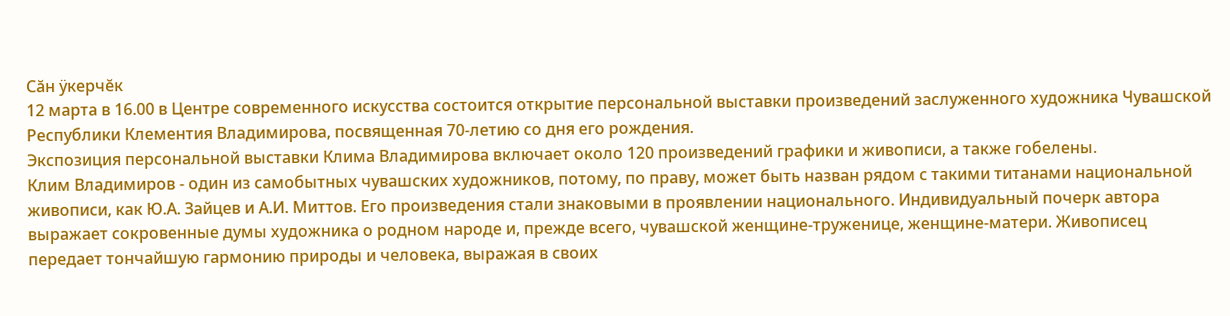Сăн ÿкерчĕк
12 марта в 16.00 в Центре современного искусства состоится открытие персональной выставки произведений заслуженного художника Чувашской Республики Клементия Владимирова, посвященная 70-летию со дня его рождения.
Экспозиция персональной выставки Клима Владимирова включает около 120 произведений графики и живописи, а также гобелены.
Клим Владимиров - один из самобытных чувашских художников, потому, по праву, может быть назван рядом с такими титанами национальной живописи, как Ю.А. Зайцев и А.И. Миттов. Его произведения стали знаковыми в проявлении национального. Индивидуальный почерк автора выражает сокровенные думы художника о родном народе и, прежде всего, чувашской женщине-труженице, женщине-матери. Живописец передает тончайшую гармонию природы и человека, выражая в своих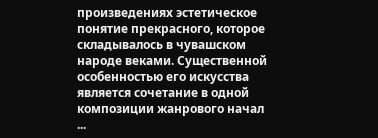произведениях эстетическое понятие прекрасного, которое складывалось в чувашском народе веками. Существенной особенностью его искусства является сочетание в одной композиции жанрового начал ...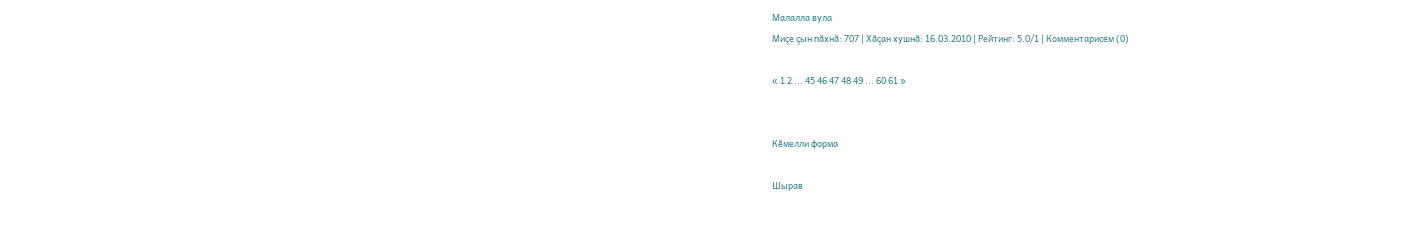Малалла вула
Миçе çын пăхнă: 707 | Хăçан хушнă: 16.03.2010 | Рейтинг: 5.0/1 | Комментарисем (0)

« 1 2 ... 45 46 47 48 49 ... 60 61 »


Кĕмелли форма

Шырав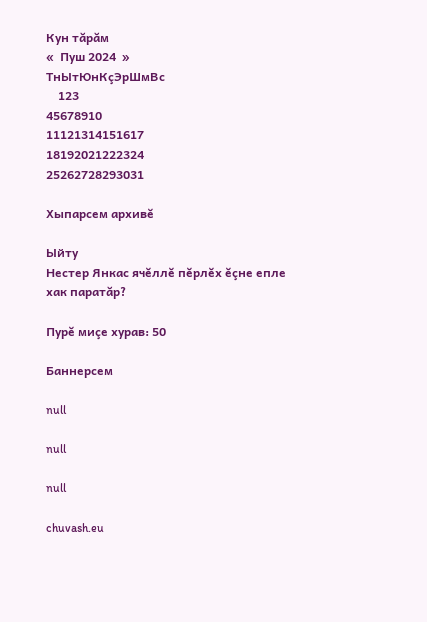Кун тăрăм
«  Пуш 2024  »
ТнЫтЮнКçЭрШмВс
    123
45678910
11121314151617
18192021222324
25262728293031

Хыпарсем архивĕ

Ыйту
Нестер Янкас ячĕллĕ пĕрлĕх ĕçне епле хак паратăр?

Пурĕ миçе хурав: 50

Баннерсем

null

null

null

chuvash.eu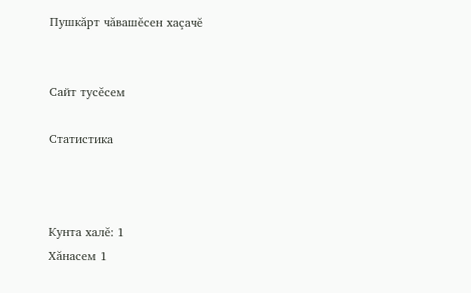Пушкăрт чăвашĕсен хаçачĕ


Сайт тусĕсем

Статистика



Кунта халĕ: 1
Хăнасем 1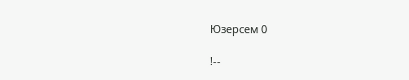Юзерсем 0

!--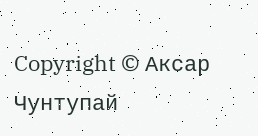Copyright © Аксар Чунтупай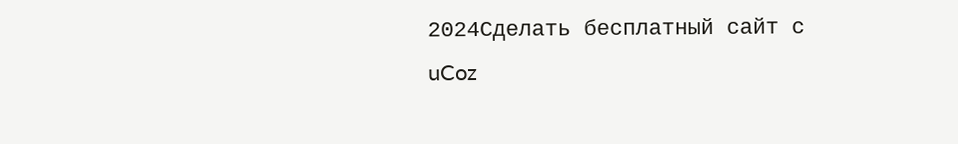2024Сделать бесплатный сайт с uCoz